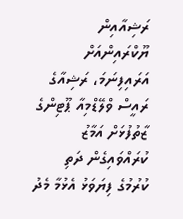ރަޝިއާއިން ޔޫކްރައިންއަށް އަރައިފިނަމަ، ރަޝިއާގެ ރައީސް ވްލޭޑްމިއާ ޕޫޓިންގެ ޒާތުފުޅަށް އަމާޒު ކުރައްވައިގެން ދަތި ކުރުމުގެ ފިޔަވަޅު އެޅުމާ މެދު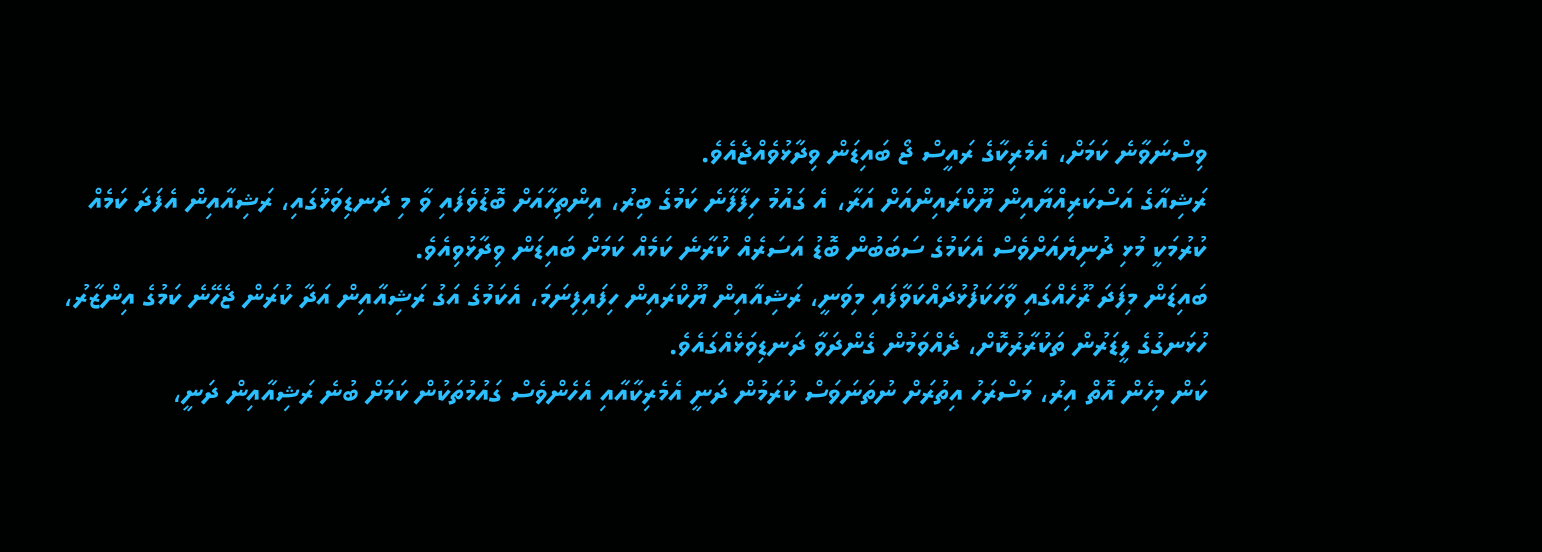ވިސްނަވާނެ ކަމަށް، އެމެރިކާގެ ރައީސް ޖޯ ބައިޑަން ވިދާޅުވެއްޖެއެވެ.
ރަޝިއާގެ އަސްކަރިއްޔާއިން ޔޫކްރައިންއަށް އަރާ، އެ ގައުމު ހިފާފާނެ ކަމުގެ ބިރު، އިންތިހާއަށް ބޮޑުވެފައި ވާ މި ދަނޑިވަޅުގައި، ރަޝިއާއިން އެފަދަ ކަމެއް ކުރުމަކީ މުޅި ދުނިޔެއަށްވެސް އެކަމުގެ ސަބަބުން ބޮޑު އަސަރެއް ކުރާނެ ކަމެއް ކަމަށް ބައިޑަން ވިދާޅުވިއެވެ.
ބައިޑަން މިފަދަ ރޫހެއްގައި ވާހަކަފުޅުދައްކަވާފައި މިވަނީ، ރަޝިއާއިން ޔޫކްރައިން ހިފައިފިނަމަ، އެކަމުގެ އަގު ރަޝިއާއިން އަދާ ކުރަން ޖެހޭނެ ކަމުގެ އިންޒާރު، ހުޅަނގުގެ ލީޑަރުން ތަކުރާރުކޮށް، ދެއްވަމުން ގެންދަވާ ދަނޑިވަޅެއްގައެވެ.
ކަން މިހެން އޮތް އިރު، މަސްރަހު އިތުރަށް ނުތަނަވަސް ކުރަމުން ދަނީ އެމެރިކާއާއި އެހެންވެސް ގައުމުތަކުން ކަމަށް ބުނެ ރަޝިއާއިން ދަނީ،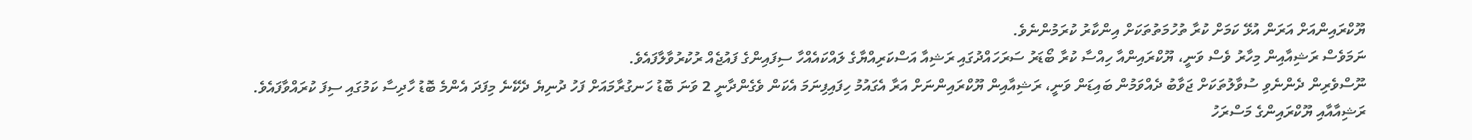ޔޫކްރައިންއަށް އަރަން އުޅޭ ކަމަށް ކުރާ ތުހުމަތުތަކަށް އިންކާރު ކުރަމުންނެވެ.
ނަމަވެސް ރަޝިއާއިން މިހާރު ވެސް ވަނީ، ޔޫކްރައިންއާ ހިއްސާ ކުރާ ބޯޑަރު ސަރަހައްދުގައި ރަޝިއާ އަސްކަރިއްޔާގެ ލައްކައެއްހާ ސިފައިންގެ ފައުޖެއް ރުކުރުވާލާފައެވެ.
ނޫސްވެރިން ދެންނެވި ސުވާލުތަކަށް ޖަވާބު ދެއްވަމުން ބައިޑަން ވަނީ، ރަޝިއާއިން ޔޫކްރައިންނަށް އަރާ އެގައުމު ހިފައިފިނަމަ އެކަން ވެގެންދާނީ 2 ވަނަ ބޮޑު ހަނގުރާމައަށް ފަހު ދުނިޔެ ދެކޭނެ މިފަދަ އެންމެ ބޮޑު ހާދިސާ ކަމުގައި ސިފަ ކުރައްވާފައެވެ.
ރަޝިއާއާއި ޔޫކްރައިންގެ މަސްރަހު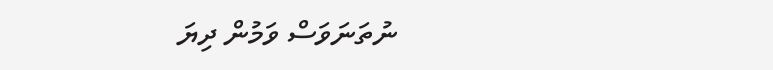ނުތަނަވަސް ވަމުން ދިޔަ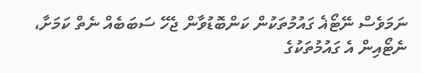ނަމަވެސް ނޭޓޯޣެ ގައުމުތަކުން ކަންބޮޑުވާން ޖެހޭ ސަބަބެއް ނެތް ކަމަށާ، ނެޓޯއިން އެ ގައުމުތަކުގެ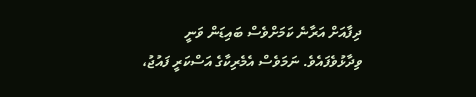ދިފާއަށް އަރާނެ ކަމަށްވެސް ބައިޑަން ވަނީ ވިދާޅުވެފައެވެ. ނަމަވެސް އެމެރިކާގެ އަސްކަރީ ފައުޖު،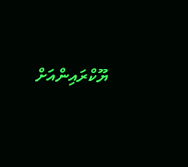ޔޫކްރައިންއަށް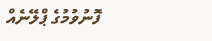ފޮނުވުމުގެ ޕްލޭނެއް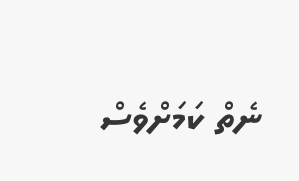ނެތް ކަމަށްވެސް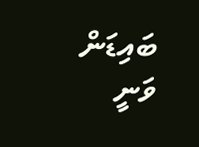ބައިޑަން ވަނީ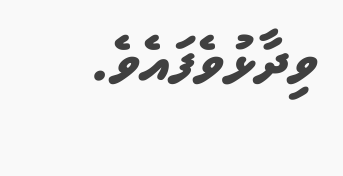ވިދާޅުވެފައެވެ.